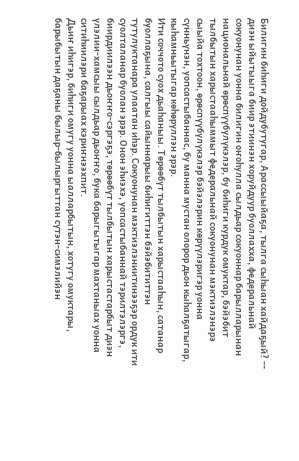Билигин биһиги дойдубутугар, Арассыыйаҕа, тылга сыһыан хайдаҕый? -- диэн ыйытыыга биир этиинэн хоруйдуур буоллахха, федеральнай сокуонунан уонна билигин оҥоһулла сылдьар сокуоннар барылларынан национальнай өрөспүүбүлүкэлэр, бу биһиги курдук омуктар, бэйэбит тылбытын харыстааһыммыт федеральнай сокуонунан мэктиэлэнэрэ сыыйа тохтоон, өрөспүүбүлүкэлэр бэйэлэрин көрүүлэригэр уонна сүнньүнэн, уопсастыбаннас, бу манна мустан олорор дьон кыһалҕатыгар, кыһамньытыгар көһөрүллэн эрэр.
Ити соччото суох дьаһаныы. Төрөөбүт тылбытын харыстааһын, сатанар буоллаҕына, салгыы сайыннарыы биһигиттэн бэйэбититтэн тутулуктанара улаатан иһэр. Сокуонунан мэктиэлэниитинээҕэр ордук ити суолталанар буолан эрэр. Онон эһиэхэ, уопсастыбаннай тэрилтэлэргэ, биирдиилээн дьоҥҥо-сэргэҕэ, төрөөбүт тылбытын харыстастарбыт диэн үлэлии-хамсыы сылдьар дьоҥҥо, бука барыгытыгар махтаныах уонна ситиһиилэри баҕарыах кэриҥнээхпит.
Дьиҥ иһигэр, биһиги омугу уонна ыалларбытын, хотугу омуктары, барыбытын даҕаны былыр-былыргыттан сүтэн-симэлийэн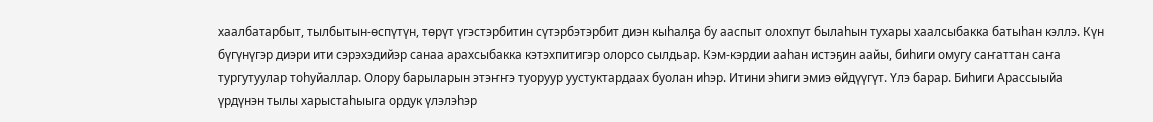хаалбатарбыт, тылбытын-өспүтүн, төрүт үгэстэрбитин сүтэрбэтэрбит диэн кыһалҕа бу ааспыт олохпут былаһын тухары хаалсыбакка батыһан кэллэ. Күн бүгүнүгэр диэри ити сэрэхэдийэр санаа арахсыбакка кэтэхпитигэр олорсо сылдьар. Кэм-кэрдии ааһан истэҕин аайы, биһиги омугу саҥаттан саҥа тургутуулар тоһуйаллар. Олору барыларын этэҥҥэ туоруур уустуктардаах буолан иһэр. Итини эһиги эмиэ өйдүүгүт. Үлэ барар. Биһиги Арассыыйа үрдүнэн тылы харыстаһыыга ордук үлэлэһэр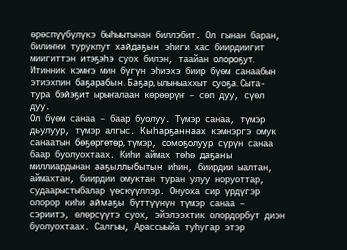өрөспүүбүлүкэ быһыытынан биллэбит. Ол гынан баран, билиҥҥи турукпут хайдаҕын эһиги хас биирдиигит миигиттэн итэҕэһэ суох билэн, таайан олороҕут.
Итинник кэмҥэ мин бүгүн эһиэхэ биир бүөм санаабын этиэхпин баҕарабын. Баҕар, ылыныаххыт суоҕа. Сыта-тура бэйэҕит ырыҥалаан көрөөрүҥ – сөп дуу, сүөл дуу.
Ол бүөм санаа – баар буолуу. Түмэр санаа, түмэр дьулуур, түмэр алгыс. Кыһарҕаннаах кэмнэргэ омук санаатын бөҕөргөтөр, түмэр, сомоҕолуур сүрүн санаа баар буолуохтаах. Киһи аймах төһө даҕаны миллиардынан ааҕыллыбытын иһин, биирдии ыалтан, аймахтан, биирдии омуктан туран улуу норуоттар, судаарыстыбалар үөскүүллэр. Онуоха сир үрдүгэр олорор киһи аймаҕы бүттүүнүн түмэр санаа – сэриитэ, өлөрсүүтэ суох, эйэлээхтик олордорбут диэн буолуохтаах. Салгыы, Арассыыйа туһугар этэр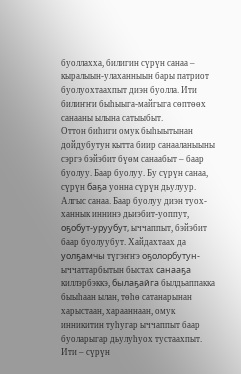буоллахха, билигин сүрүн санаа – кыралыын-улаханныын бары патриот буолуохтаахпыт диэн буолла. Ити билиҥҥи быһыыга-майгыга сөптөөх санааны ылына сатыыбыт.
Оттон биһиги омук быһыытынан дойдубутун кытта биир санааланыыны сэргэ бэйэбит бүөм санаабыт – баар буолуу. Баар буолуу. Бу сүрүн санаа, сүрүн баҕа уонна сүрүн дьулуур. Алгыс санаа. Баар буолуу диэн туох-ханнык иннинэ дьиэбит-уоппут, оҕобут-уруубут, ыччаппыт, бэйэбит баар буолуубут. Хайдахтаах да уолҕамчы түгэҥҥэ оҕолорбутун-ыччаттарбытын быстах санааҕа киллэрбэккэ, былаҕайга былдьаппакка быыһаан ылан, төһө сатанарынан харыстаан, харааннаан, омук инникитин туһугар ыччаппыт баар буоларыгар дьулуһуох тустаахпыт. Ити – сүрүн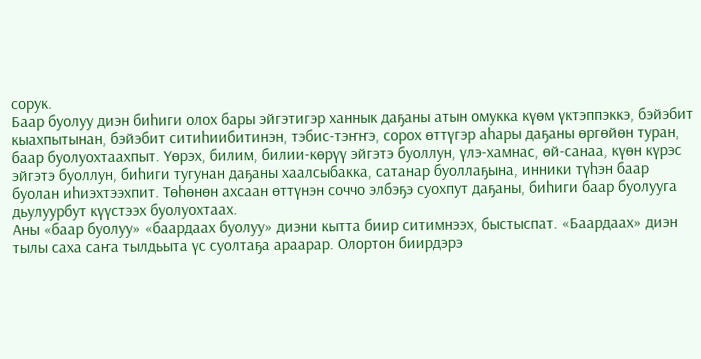сорук.
Баар буолуу диэн биһиги олох бары эйгэтигэр ханнык даҕаны атын омукка күөм үктэппэккэ, бэйэбит кыахпытынан, бэйэбит ситиһиибитинэн, тэбис-тэҥҥэ, сорох өттүгэр аһары даҕаны өргөйөн туран, баар буолуохтаахпыт. Үөрэх, билим, билии-көрүү эйгэтэ буоллун, үлэ-хамнас, өй-санаа, күөн күрэс эйгэтэ буоллун, биһиги тугунан даҕаны хаалсыбакка, сатанар буоллаҕына, инники түһэн баар буолан иһиэхтээхпит. Төһөнөн ахсаан өттүнэн соччо элбэҕэ суохпут даҕаны, биһиги баар буолууга дьулуурбут күүстээх буолуохтаах.
Аны «баар буолуу» «баардаах буолуу» диэни кытта биир ситимнээх, быстыспат. «Баардаах» диэн тылы саха саҥа тылдьыта үс суолтаҕа араарар. Олортон биирдэрэ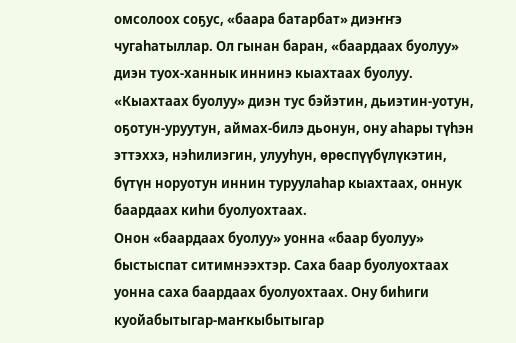омсолоох соҕус, «баара батарбат» диэҥҥэ чугаһатыллар. Ол гынан баран, «баардаах буолуу» диэн туох-ханнык иннинэ кыахтаах буолуу. «Кыахтаах буолуу» диэн тус бэйэтин, дьиэтин-уотун, оҕотун-уруутун, аймах-билэ дьонун, ону аһары түһэн эттэххэ, нэһилиэгин, улууһун, өрөспүүбүлүкэтин, бүтүн норуотун иннин туруулаһар кыахтаах, оннук баардаах киһи буолуохтаах.
Онон «баардаах буолуу» уонна «баар буолуу» быстыспат ситимнээхтэр. Саха баар буолуохтаах уонна саха баардаах буолуохтаах. Ону биһиги куойабытыгар-маҥкыбытыгар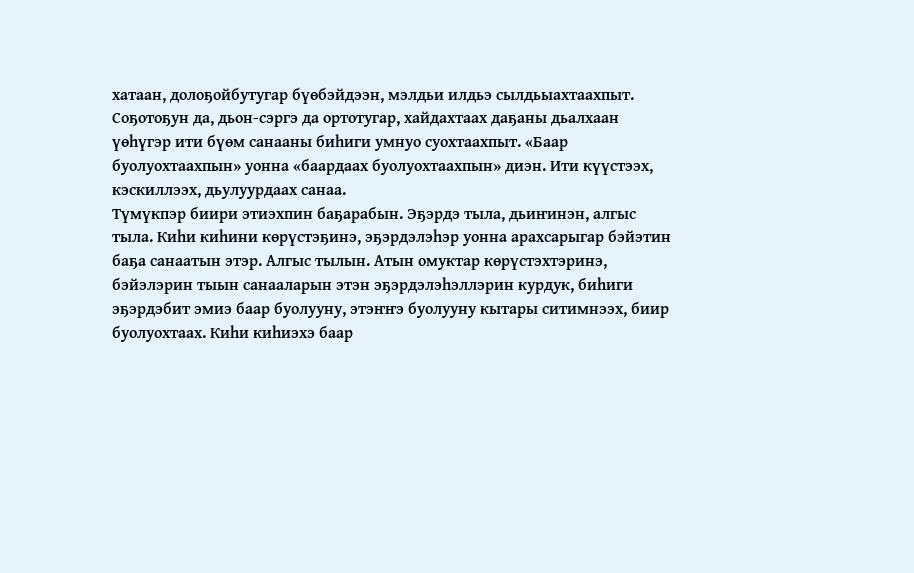хатаан, долоҕойбутугар бүөбэйдээн, мэлдьи илдьэ сылдьыахтаахпыт. Соҕотоҕун да, дьон-сэргэ да ортотугар, хайдахтаах даҕаны дьалхаан үөһүгэр ити бүөм санааны биһиги умнуо суохтаахпыт. «Баар буолуохтаахпын» уонна «баардаах буолуохтаахпын» диэн. Ити күүстээх, кэскиллээх, дьулуурдаах санаа.
Түмүкпэр биири этиэхпин баҕарабын. Эҕэрдэ тыла, дьиҥинэн, алгыс тыла. Киһи киһини көрүстэҕинэ, эҕэрдэлэһэр уонна арахсарыгар бэйэтин баҕа санаатын этэр. Алгыс тылын. Атын омуктар көрүстэхтэринэ, бэйэлэрин тыын санааларын этэн эҕэрдэлэһэллэрин курдук, биһиги эҕэрдэбит эмиэ баар буолууну, этэҥҥэ буолууну кытары ситимнээх, биир буолуохтаах. Киһи киһиэхэ баар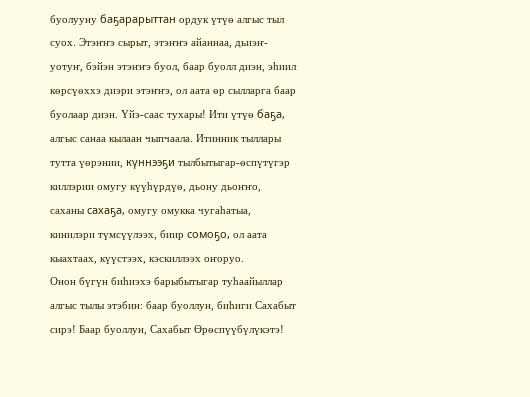буолууну баҕарарыттан ордук үтүө алгыс тыл суох. Этэҥҥэ сырыт, этэҥҥэ айаннаа, дьиэҥ-уотуҥ, бэйэн этэҥҥэ буол, баар буолл диэн, эһиил көрсүөххэ диэри этэҥҥэ, ол аата өр сылларга баар буолаар диэн. Үйэ-саас тухары! Ити үтүө баҕа, алгыс санаа кылаан чыпчаала. Итинник тыллары тутта үөрэнии, күннээҕи тылбытыгар-өспүтүгэр киллэрии омугу күүһүрдүө, дьону дьоҥҥо, саханы сахаҕа, омугу омукка чугаһатыа, кинилэри түмсүүлээх, биир сомоҕо, ол аата кыахтаах, күүстээх, кэскиллээх оҥоруо.
Онон бүгүн биһиэхэ барыбытыгар туһаайыллар алгыс тылы этэбин: баар буоллун, биһиги Сахабыт сирэ! Баар буоллун, Сахабыт Өрөспүүбүлүкэтэ!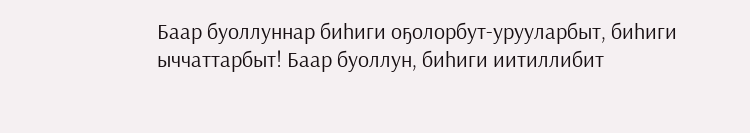Баар буоллуннар биһиги оҕолорбут-урууларбыт, биһиги ыччаттарбыт! Баар буоллун, биһиги иитиллибит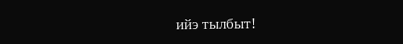ийэ тылбыт!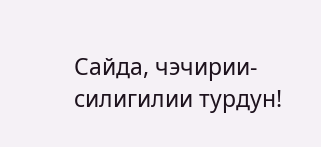Сайда, чэчирии-силигилии турдун!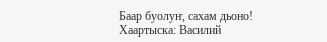Баар буолуҥ, сахам дьоно!
Хаартыска: Василий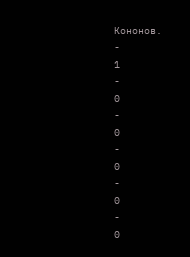Кононов.
-
1
-
0
-
0
-
0
-
0
-
0